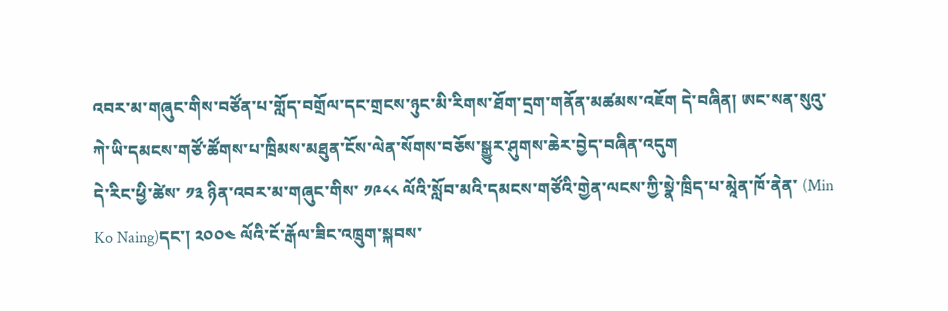འབར་མ་གཞུང་གིས་བཙོན་པ་གློད་བགྲོལ་དང་གྲངས་ཉུང་མི་རིགས་ཐོག་དྲག་གནོན་མཚམས་འཇོག དེ་བཞིན། ཨང་སན་སུའུ་ཀེ་ཡི་དམངས་གཙོ་ཚོགས་པ་ཁྲིམས་མཐུན་ངོས་ལེན་སོགས་བཅོས་སྒྱུར་ཤུགས་ཆེར་བྱེད་བཞིན་འདུག
དེ་རིང་ཕྱི་ཚེས་ ༡༣ ཉིན་འབར་མ་གཞུང་གིས་ ༡༩༨༨ ལོའི་སློབ་མའི་དམངས་གཙོའི་གྱེན་ལངས་ཀྱི་སྣེ་ཁྲིད་པ་མཱེན་ཁོ་ནེན་ (Min Ko Naing)དང་། ༢༠༠༤ ལོའི་ངོ་རྒོལ་ཟིང་འཁྲུག་སྐབས་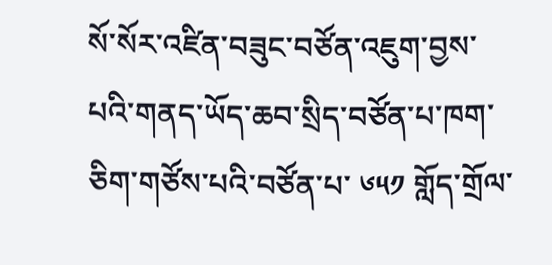སོ་སོར་འཛིན་བཟུང་བཙོན་འཇུག་བྱས་པའི་གནད་ཡོད་ཆབ་སྲིད་བཙོན་པ་ཁག་ཅིག་གཙོས་པའི་བཙོན་པ་ ༦༥༡ གློད་གྲོལ་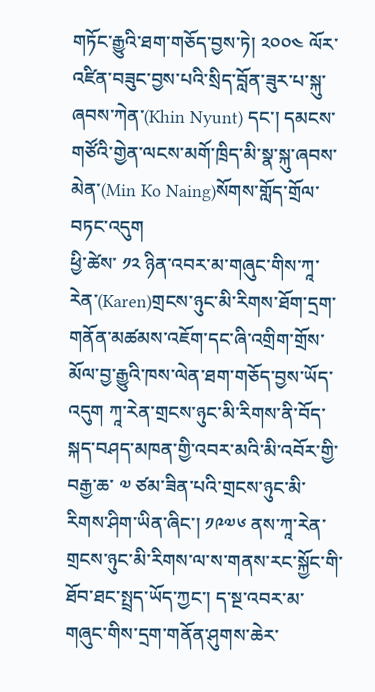གཏོང་རྒྱུའི་ཐག་གཅོད་བྱས་ཏེ། ༢༠༠༤ ལོར་འཛིན་བཟུང་བྱས་པའི་སྲིད་བློན་ཟུར་པ་སྐུ་ཞབས་ཀེན་(Khin Nyunt) དང་། དམངས་གཙོའི་གྱེན་ལངས་མགོ་ཁྲིད་མི་སྣ་སྐུ་ཞབས་མེན་(Min Ko Naing)སོགས་གློད་གྲོལ་བཏང་འདུག
ཕྱི་ཚེས་ ༡༢ ཉིན་འབར་མ་གཞུང་གིས་ཀཱ་རེན་(Karen)གྲངས་ཉུང་མི་རིགས་ཐོག་དྲག་གནོན་མཚམས་འཇོག་དང་ཞི་འགྲིག་གྲོས་མོལ་བྱ་རྒྱུའི་ཁས་ལེན་ཐག་གཅོད་བྱས་ཡོད་འདུག ཀཱ་རེན་གྲངས་ཉུང་མི་རིགས་ནི་བོད་སྐད་བཤད་མཁན་གྱི་འབར་མའི་མི་འབོར་གྱི་བརྒྱ་ཆ་ ༧ ཙམ་ཟིན་པའི་གྲངས་ཉུང་མི་རིགས་ཤིག་ཡིན་ཞིང་། ༡༩༧༦ ནས་ཀཱ་རེན་གྲངས་ཉུང་མི་རིགས་ལ་ས་གནས་རང་སྐྱོང་གི་ཐོབ་ཐང་སྤྲད་ཡོད་ཀྱང་། ད་སྔ་འབར་མ་གཞུང་གིས་དྲག་གནོན་ཤུགས་ཆེར་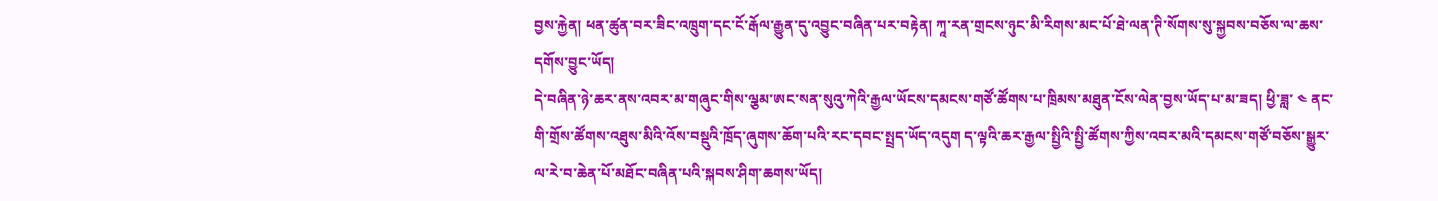བྱས་རྐྱེན། ཕན་ཚུན་བར་ཟིང་འཁྲུག་དང་ངོ་རྒོལ་རྒྱུན་དུ་འབྱུང་བཞིན་པར་བརྟེན། ཀཱ་རན་གྲངས་ཉུང་མི་རིགས་མང་པོ་ཐེ་ལན་ཊི་སོགས་སུ་སྐྱབས་བཅོས་ལ་ཆས་དགོས་བྱུང་ཡོད།
དེ་བཞིན་ཉེ་ཆར་ནས་འབར་མ་གཞུང་གིས་ལྕམ་ཨང་སན་སུའུ་ཀེའི་རྒྱལ་ཡོངས་དམངས་གཙོ་ཚོགས་པ་ཁྲིམས་མཐུན་ངོས་ལེན་བྱས་ཡོད་པ་མ་ཟད། ཕྱི་ཟླ་ ༤ ནང་གི་གྲོས་ཚོགས་འཐུས་མིའི་འོས་བསྡུའི་ཁྲོད་ཞུགས་ཆོག་པའི་རང་དབང་སྤྲད་ཡོད་འདུག ད་ལྟའི་ཆར་རྒྱལ་སྤྱིའི་སྤྱི་ཚོགས་ཀྱིས་འབར་མའི་དམངས་གཙོ་བཅོས་སྒྱུར་ལ་རེ་བ་ཆེན་པོ་མཐོང་བཞིན་པའི་སྐབས་ཤིག་ཆགས་ཡོད།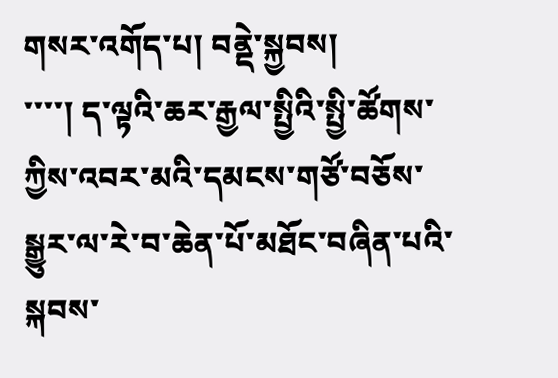གསར་འགོད་པ། བནྡེ་སྐྱབས།
་་་་། ད་ལྟའི་ཆར་རྒྱལ་སྤྱིའི་སྤྱི་ཚོགས་ཀྱིས་འབར་མའི་དམངས་གཙོ་བཅོས་སྒྱུར་ལ་རེ་བ་ཆེན་པོ་མཐོང་བཞིན་པའི་སྐབས་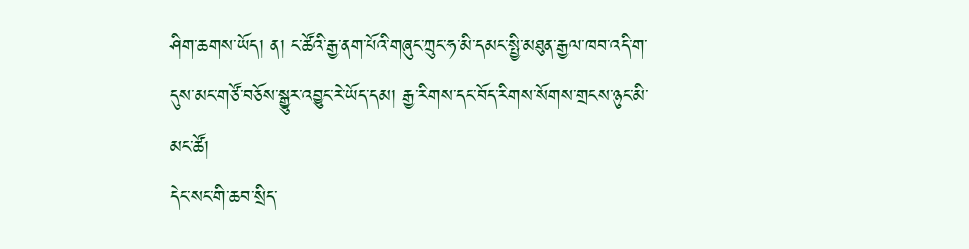ཤིག་ཆགས་ཡོད། ན། ང་ཚོའི་རྒྱ་ནག་པོའི་གཞུང་ཀྲུང་ཧ་མི་དམང་སྤྱི་མཐུན་རྒྱལ་ཁབ་འདི་ག་དུས་མང་གཙོ་བཅོས་སྒྱུར་འབྱུང་རེ་ཡོད་དམ། རྒྱ་རིགས་དང་བོད་རིགས་སོགས་གྲངས་ཉུང་མི་མང་ཚོ།
དེང་སང་གི་ཆབ་སྲིད་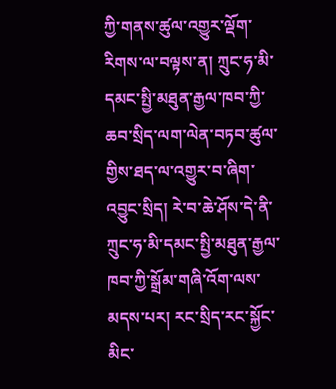ཀྱི་གནས་ཚུལ་འགྱུར་ལྡོག་རིགས་ལ་བལྟས་ན། ཀྲུང་ཧ་མི་དམང་སྤྱི་མཐུན་རྒྱལ་ཁབ་ཀྱི་ཆབ་སྲིད་ལག་ལེན་བཏབ་ཚུལ་གྱིས་ཐད་ལ་འགྱུར་བ་ཞིག་འབྱུང་སྲིད། རེ་བ་ཆེ་ཤོས་དེ་ནི་ཀྲུང་ཧ་མི་དམང་སྤྱི་མཐུན་རྒྱལ་ཁབ་ཀྱི་སྒྲོམ་གཞི་འོག་ལས་མདས་པར། རང་སྲིད་རང་སྐྱོང་མིང་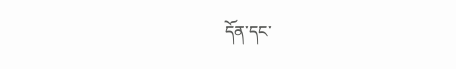དོན་དང་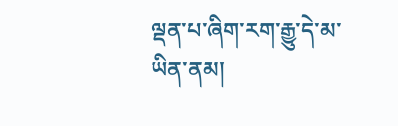ལྡན་པ་ཞིག་རག་རྒྱུ་དེ་མ་ཡིན་ནམ།